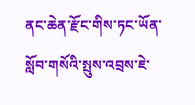ནང་ཆེན་རྫོང་གིས་ཏང་ཡོན་སློབ་གསོའི་སྤུས་འབྲས་ཇེ་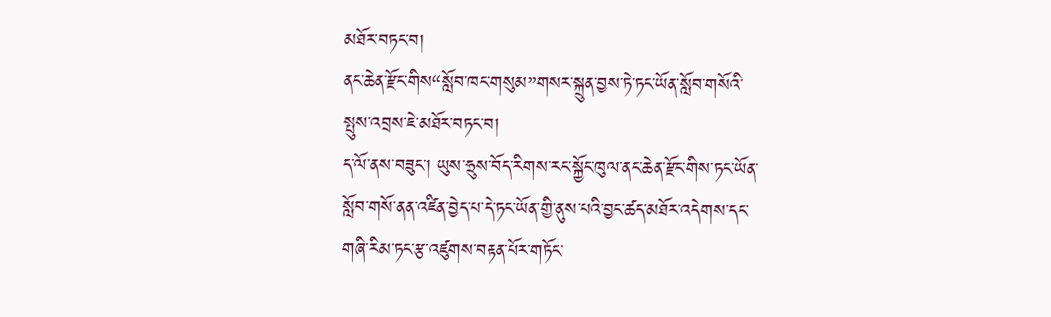མཐོར་བཏང་བ།
ནང་ཆེན་རྫོང་གིས“སློབ་ཁང་གསུམ”གསར་སྐྲུན་བྱས་ཏེ་ཏང་ཡོན་སློབ་གསོའི་སྤུས་འབྲས་ཇེ་མཐོར་བཏང་བ།
ད་ལོ་ནས་བཟུང་། ཡུས་ཧྲུས་བོད་རིགས་རང་སྐྱོང་ཁུལ་ནང་ཆེན་རྫོང་གིས་ཏང་ཡོན་སློབ་གསོ་ནན་འཛིན་བྱེད་པ་དེ་ཏང་ཡོན་གྱི་ནུས་པའི་བྱང་ཚད་མཐོར་འདེགས་དང་གཞི་རིམ་ཏང་རྩ་འཛུགས་བརྟན་པོར་གཏོང་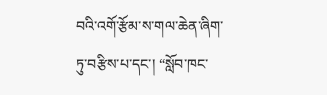བའི་འགོ་རྩོམ་ས་གལ་ཆེན་ཞིག་ཏུ་བརྩིས་པ་དང་། “སློབ་ཁང་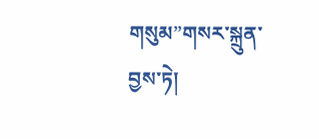གསུམ”གསར་སྐྲུན་བྱས་ཏེ།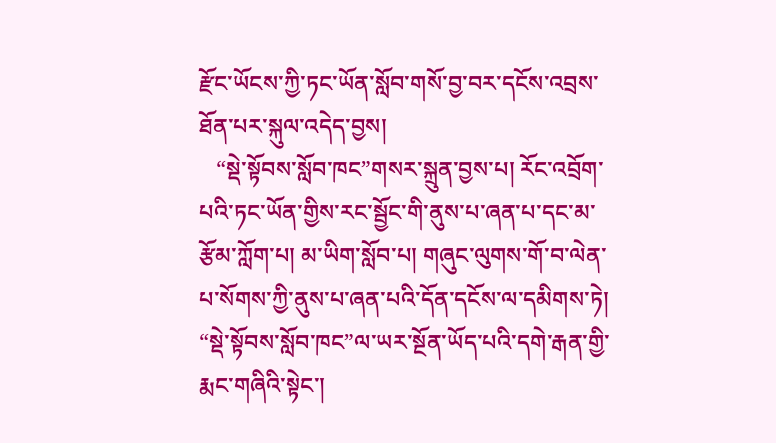རྫོང་ཡོངས་ཀྱི་ཏང་ཡོན་སློབ་གསོ་བྱ་བར་དངོས་འབྲས་ཐོན་པར་སྐུལ་འདེད་བྱས།
   “སྡེ་སྟོབས་སློབ་ཁང”གསར་སྐྲུན་བྱས་པ། རོང་འབྲོག་པའི་ཏང་ཡོན་གྱིས་རང་སྦྱོང་གི་ནུས་པ་ཞན་པ་དང་མ་རྩོམ་ཀློག་པ། མ་ཡིག་སློབ་པ། གཞུང་ལུགས་གོ་བ་ལེན་པ་སོགས་ཀྱི་ནུས་པ་ཞན་པའི་དོན་དངོས་ལ་དམིགས་ཏེ། “སྡེ་སྟོབས་སློབ་ཁང”ལ་ཡར་སྔོན་ཡོད་པའི་དགེ་རྒན་གྱི་རྨང་གཞིའི་སྟེང་།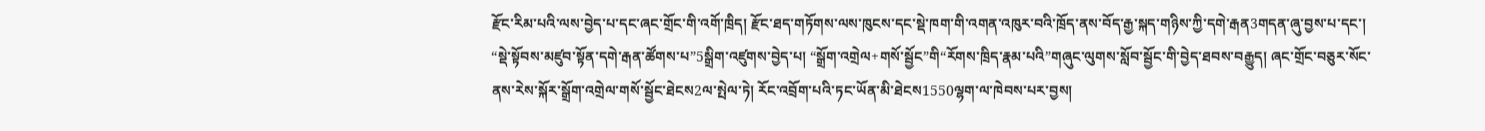རྫོང་རིམ་པའི་ལས་བྱེད་པ་དང་ཞང་གྲོང་གི་འགོ་ཁྲིད། རྫོང་ཐད་གཏོགས་ལས་ཁུངས་དང་སྡེ་ཁག་གི་འགན་འཁུར་བའི་ཁྲོད་ནས་བོད་རྒྱ་སྐད་གཉིས་ཀྱི་དགེ་རྒན3གདན་ཞུ་བྱས་པ་དང་། “སྡེ་སྟོབས་མཛུབ་སྟོན་དགེ་རྒན་ཚོགས་པ”5སྒྲིག་འཛུགས་བྱེད་པ། “སྒྲོག་འགྲེལ+གསོ་སྦྱོང”གི“རོགས་ཁྲིད་རྣམ་པའི”གཞུང་ལུགས་སློབ་སྦྱོང་གི་བྱེད་ཐབས་བརྒྱུད། ཞང་གྲོང་བཅུར་སོང་ནས་རེས་སྐོར་སྒྲོག་འགྲེལ་གསོ་སྦྱོང་ཐེངས2ལ་སྤེལ་ཏེ། རོང་འབྲོག་པའི་ཏང་ཡོན་མི་ཐེངས1550ལྷག་ལ་ཁེབས་པར་བྱས།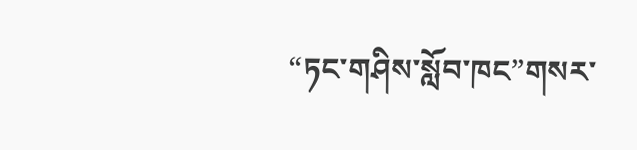“ཏང་གཤིས་སློབ་ཁང”གསར་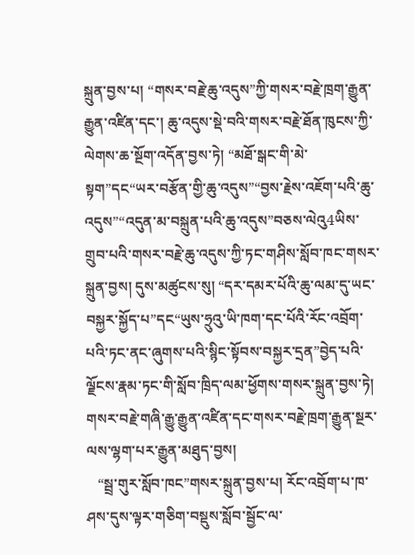སྐྲུན་བྱས་པ། “གསར་བརྗེ་ཆུ་འདུས”ཀྱི་གསར་བརྗེ་ཁྲག་རྒྱུན་རྒྱུན་འཛིན་དང་། ཆུ་འདུས་སྡེ་བའི་གསར་བརྗེ་ཐོན་ཁུངས་ཀྱི་ལེགས་ཆ་སྔོག་འདོན་བྱས་ཏེ། “མཐོ་སྒང་གི་མེ་སྟག”དང“ཡར་བརྩོན་གྱི་ཆུ་འདུས”“བྱས་རྗེས་འཇོག་པའི་ཆུ་འདུས”“འདུན་མ་བསྐྲུན་པའི་ཆུ་འདུས”བཅས་ལེའུ4ཡིས་གྲུབ་པའི་གསར་བརྗེ་ཆུ་འདུས་ཀྱི་ཏང་གཤིས་སློབ་ཁང་གསར་སྐྲུན་བྱས། དུས་མཚུངས་སུ། “དར་དམར་པོའི་ཆུ་ལམ་དུ་ཡང་བསྐྱར་སྐྱོད་པ”དང“ཡུས་ཧྲུའུ་ཡི་ཁག་དང་པོའི་རོང་འབྲོག་པའི་ཏང་ནང་ཞུགས་པའི་སྙིང་སྟོབས་བསྐྱར་དྲན”བྱེད་པའི་ལྗོངས་རྣམ་ཏང་གི་སློབ་ཁྲིད་ལམ་ཕྱོགས་གསར་སྐྲུན་བྱས་ཏེ། གསར་བརྗེ་གཞི་རྒྱུ་རྒྱུན་འཛིན་དང་གསར་བརྗེ་ཁྲག་རྒྱུན་སྔར་ལས་ལྷག་པར་རྒྱུན་མཐུད་བྱས།
   “སྦྲ་གུར་སློབ་ཁང”གསར་སྐྲུན་བྱས་པ། རོང་འབྲོག་པ་ཁ་ཤས་དུས་ལྟར་གཅིག་བསྡུས་སློབ་སྦྱོང་ལ་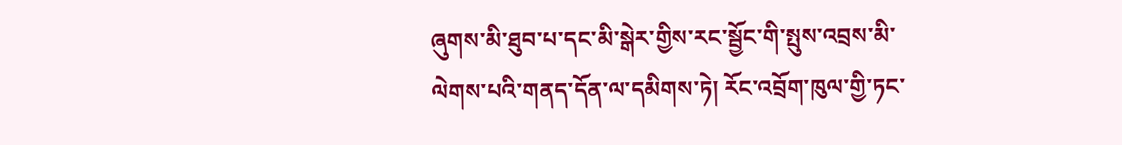ཞུགས་མི་ཐུབ་པ་དང་མི་སྒེར་གྱིས་རང་སྦྱོང་གི་སྤུས་འབྲས་མི་ལེགས་པའི་གནད་དོན་ལ་དམིགས་ཏེ། རོང་འབྲོག་ཁུལ་གྱི་ཏང་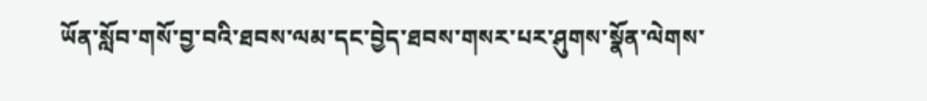ཡོན་སློབ་གསོ་བྱ་བའི་ཐབས་ལམ་དང་བྱེད་ཐབས་གསར་པར་ཤུགས་སྣོན་ལེགས་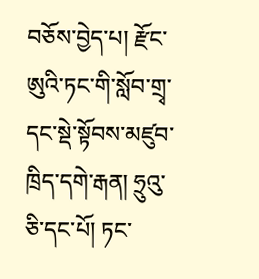བཅོས་བྱེད་པ། རྫོང་ཨུའི་ཏང་གི་སློབ་གྲྭ་དང་སྡེ་སྟོབས་མཛུབ་ཁྲིད་དགེ་རྒན། ཧྲུའུ་ཅི་དང་པོ། ཏང་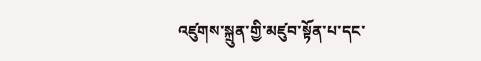འཛུགས་སྐྲུན་གྱི་མཛུབ་སྟོན་པ་དང་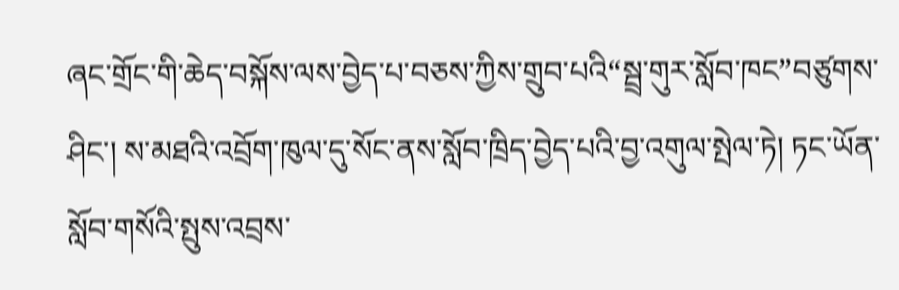ཞང་གྲོང་གི་ཆེད་བསྐོས་ལས་བྱེད་པ་བཅས་ཀྱིས་གྲུབ་པའི“སྦྲ་གུར་སློབ་ཁང”བཙུགས་ཤིང་། ས་མཐའི་འབྲོག་ཁུལ་དུ་སོང་ནས་སློབ་ཁྲིད་བྱེད་པའི་བྱ་འགུལ་སྤེལ་ཏེ། ཏང་ཡོན་སློབ་གསོའི་སྤུས་འབྲས་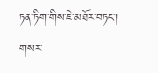ཏན་ཏིག་གིས་ཇེ་མཐོར་བཏང་།
གསར་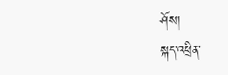ཤོས།
སྐད་འཕྲིན་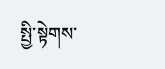སྤྱི་སྟེགས་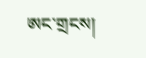ཨང་གྲངས།